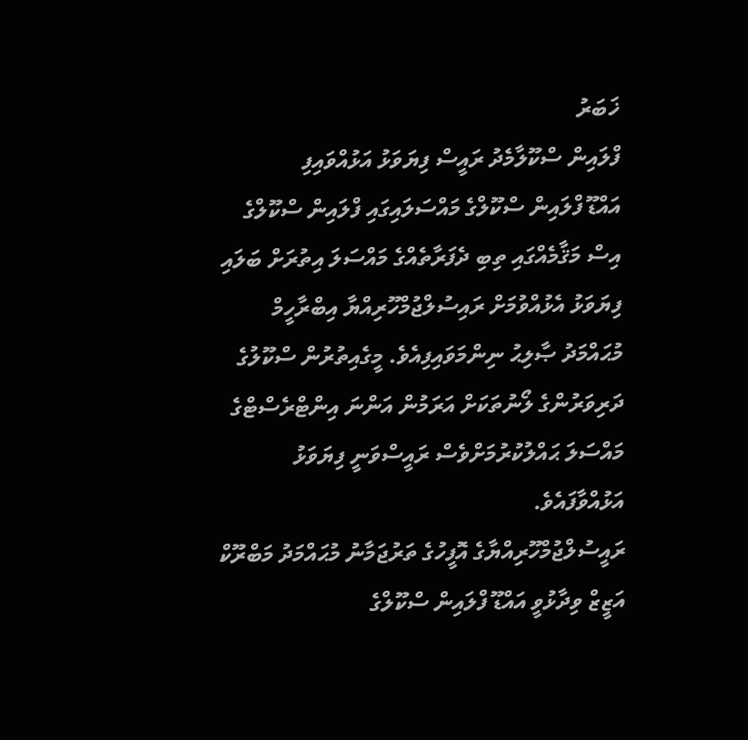ޚަބަރު
ފްލައިން ސްކޫލާމެދު ރައީސް ފިޔަވަޅު އަޅުއްވައިފި
އައްޑޫ ފްލައިން ސްކޫލްގެ މައްސަލައިގައި ފްލައިން ސްކޫލްގެ އިސް މަޤާމެއްގައި ތިބި ދެފަރާތެއްގެ މައްސަލަ އިތުރަށް ބަލައި ފިޔަވަޅު އެޅުއްވުމަށް ރައިސުލްޖުމްހޫރިއްޔާ އިބްރާހީމް މުޙައްމަދު ޞާލިޙު ނިންމަވައިފިއެވެ. މީގެއިތުރުން ސްކޫލުގެ ދަރިވަރުންގެ ލޯނުތަކަށް އަރަމުން އަންނަ އިންޓްރެސްޓްގެ މައްސަލަ ޙައްލުކުރުމަށްވެސް ރައީސްވަނީ ފިޔަވަޅު އަޅުއްވާފައެވެ.
ރައީސުލްޖުމްހޫރިއްޔާގެ އޮފީހުގެ ތަރުޖަމާނު މުޙައްމަދު މަބްރޫކް އަޒީޒް ވިދާޅުވީ އައްޑޫ ފްލައިން ސްކޫލްގެ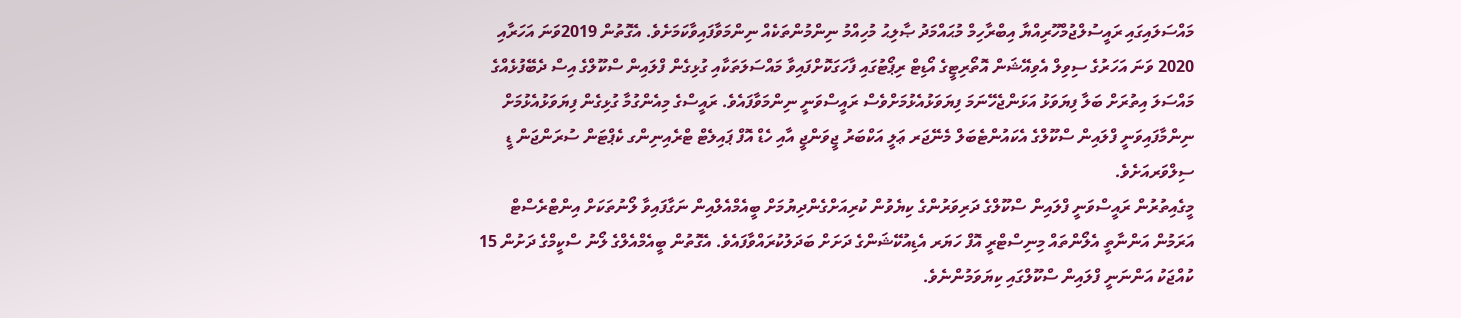މައްސަލައިގައި ރައީސުލްޖުމްހޫރިއްޔާ އިބްރާހިމް މުޙައްމަދު ޞާލިޙު މުހިއްމު ނިންމުންތަކެއް ނިންމަވާފައިވާކަމަށެވެ. އެގޮތުން 2019ވަނަ އަހަރާއި 2020 ވަނަ އަހަރުގެ ސިވިލް އެވިއޭޝަން އޮތޯރިޓީގެ އޯޑިޓް ރިޕޯޓުގައި ފާހަގަކޮށްފައިވާ މައްސަލަތަކާއި ގުޅިގެން ފްލައިން ސްކޫލްގެ އިސް ދެބޭފުޅެއްގެ މައްސަލަ އިތުރަށް ބަލާ ފިޔަވަޅު އަޅަންޖެހޭނަމަ ފިޔަވަޅުއެޅުމަށްވެސް ރައީސްވަނީ ނިންމަވާފައެވެ. ރައީސްގެ މިއެންގުމާ ގުޅިގެން ފިޔަވަޅުއެޅުމަށް ނިންމާފައިވަނީ ފްލައިން ސްކޫލްގެ އެކައުންޓެބަލް މެނޭޖަރ ޢަލީ އަކްބަރު ޖީވަންޖީ އާއި ހެޑް އޮފް ޕައިލެޓް ޓްރެއިނިންގ ކެޕްޓަން ސުރަންޖަން ޑީ ސިލްވަރއަށެވެ.
މީގެއިތުރުން ރައީސްވަނީ ފްލައިން ސްކޫލްގެ ދަރިވަރުންގެ ކިޔެވުން ކުރިއަށްގެންދިޔުމަށް ބީއެމްއެލްއިން ނަގާފައިވާ ލޯނުތަކަށް އިންޓްރެސްޓް އަރަމުން އަންނާތީ އެލޯންތައް މިނިސްޓްރީ އޮފް ހަޔަރ އެޑިއުކޭޝަންގެ ދަށަށް ބަދަލުކުރައްވާފައެވެ. އެގޮތުން ބީއެމްއެލްގެ ލޯނު ސްކީމްގެ ދަށުން 15 ކުއްޖަކު އަންނަނީ ފްލައިން ސްކޫލްގައި ކިޔަވަމުންނެވެ.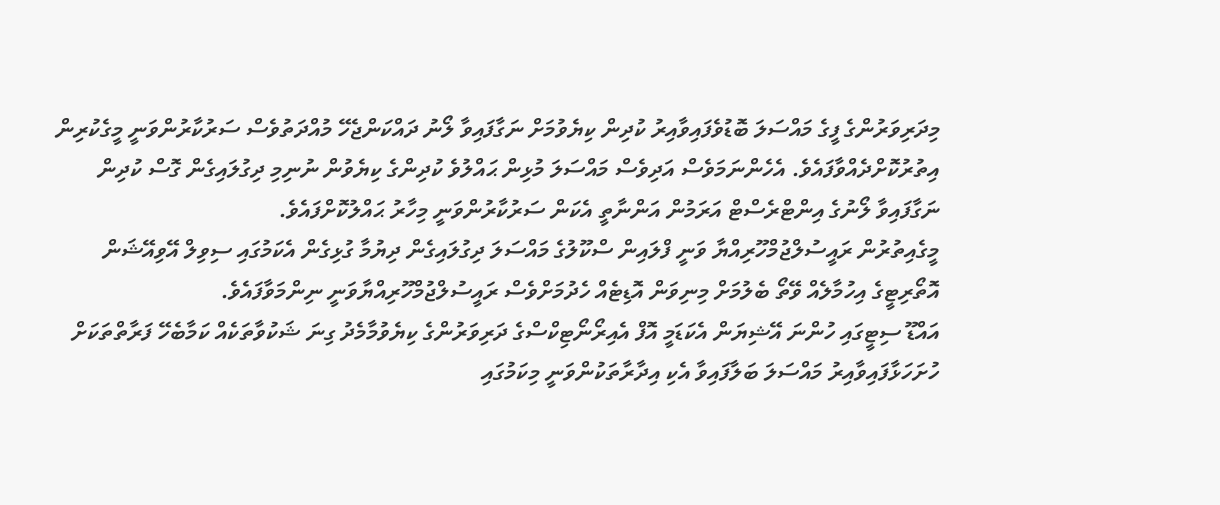މިދަރިވަރުންގެ ފީގެ މައްސަލަ ބޮޑުވެފައިވާއިރު ކުދިން ކިޔެވުމަށް ނަގާފައިވާ ލޯނު ދައްކަންޖެހޭ މުއްދަތުވެސް ސަރުކާރުންވަނީ މީގެކުރިން އިތުރުކޮށްދެއްވާފައެވެ. އެހެންނަމަވެސް އަދިވެސް މައްސަލަ މުޅިން ޙައްލުވެ ކުދިންގެ ކިޔެވުން ނުނިމި ދިގުލައިގެން ގޮސް ކުދިން ނަގާފައިވާ ލޯނުގެ އިންޓްރެސްޓް އަރަމުން އަންނާތީ އެކަން ސަރުކާރުންވަނީ މިހާރު ޙައްލުކޮށްފައެވެ.
މީގެއިތުރުން ރައީސުލްޖުމްހޫރިއްޔާ ވަނީ ފްލައިން ސްކޫލުގެ މައްސަލަ ދިގުލައިގެން ދިޔުމާ ގުޅިގެން އެކަމުގައި ސިވިލް އޭވިއޭޝަން އޮތޯރިޓީގެ އިހުމާލެއް ވޭތޯ ބެލުމަށް މިނިވަން އޮޑިޓެއް ހެދުމަށްވެސް ރައީސުލްޖުމްހޫރިއްޔާވަނީ ނިންމަވާފައެވެ.
އައްޑޫ ސިޓީގައި ހުންނަ އޭޝިޔަން އެކަޑަމީ އޮފް އެއިރޯނޯޓިކްސްގެ ދަރިވަރުންގެ ކިޔެވުމާމެދު ގިނަ ޝަކުވާތަކެއް ކަމާބެހޭ ފަރާތްތަކަށް ހުށަހަޅާފައިވާއިރު މައްސަލަ ބަލާފައިވާ އެކި އިދާރާތަކުންވަނީ މިކަމުގައި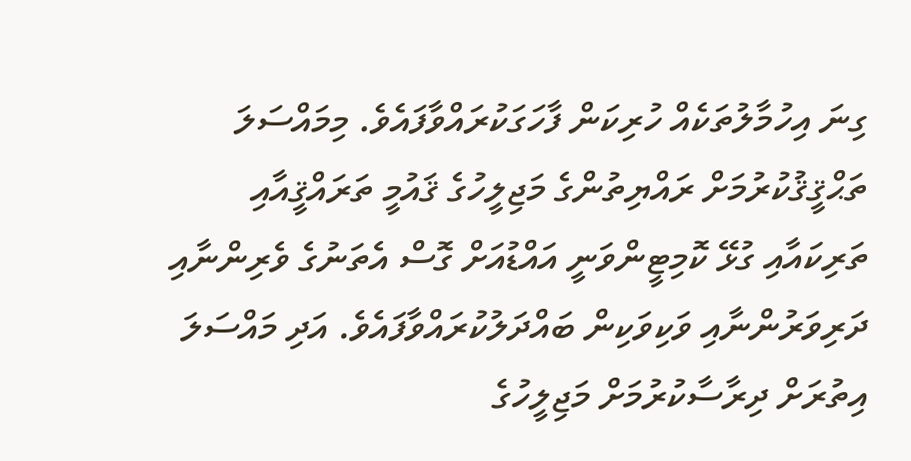ގިނަ އިހުމާލުތަކެއް ހުރިކަން ފާހަގަކުރައްވާފައެވެ. މިމައްސަލަ ތަޙްޤީޤުކުރުމަށް ރައްޔިތުންގެ މަޖިލީހުގެ ޤައުމީ ތަރައްޤީއާއި ތަރިކައާއި ގުޅޭ ކޮމިޓީންވަނީ އައްޑުއަށް ގޮސް އެތަނުގެ ވެރިންނާއި ދަރިވަރުންނާއި ވަކިވަކިން ބައްދަލުކުރައްވާފައެވެ. އަދި މައްސަލަ އިތުރަށް ދިރާސާކުރުމަށް މަޖިލީހުގެ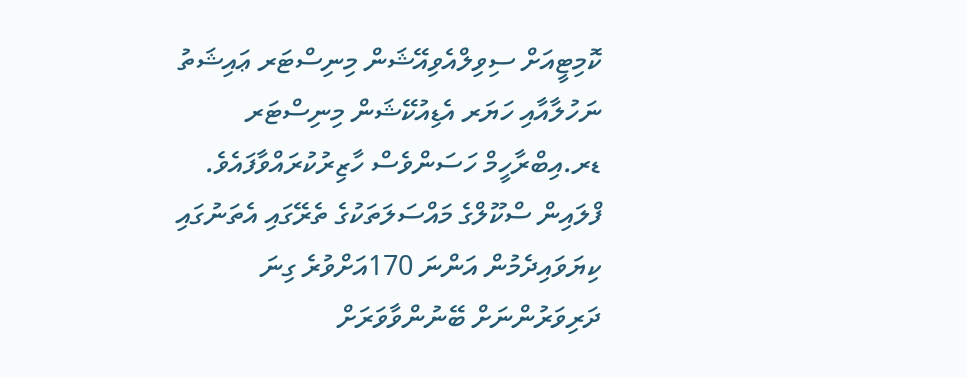ކޮމިޓީއަށް ސިވިލްއެވިއޭޝަން މިނިސްޓަރ ޢައިޝަތު ނަހުލާއާއި ހަޔަރ އެޑިއުކޭޝަން މިނިސްޓަރ ޑރ.އިބްރާހީމް ހަސަންވެސް ހާޒިރުކުރައްވާފައެވެ.
ފްލައިން ސްކޫލްގެ މައްސަލަތަކުގެ ތެރޭގައި އެތަނުގައި ކިޔަވައިދެމުން އަންނަ 170އަށްވުރެ ގިނަ ދަރިވަރުންނަށް ބޭނުންވާވަރަށް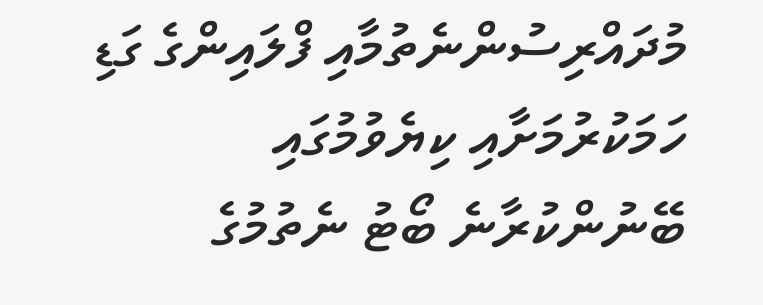މުދައްރިސުންނެތުމާއި ފްލައިންގެ ގަޑި ހަމަކުރުމަށާއި ކިޔެވުމުގައި ބޭނުންކުރާނެ ބޯޓު ނެތުމުގެ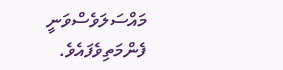މައްސަލަވެސްވަނީ ފެންމަތިވެފައެވެ.